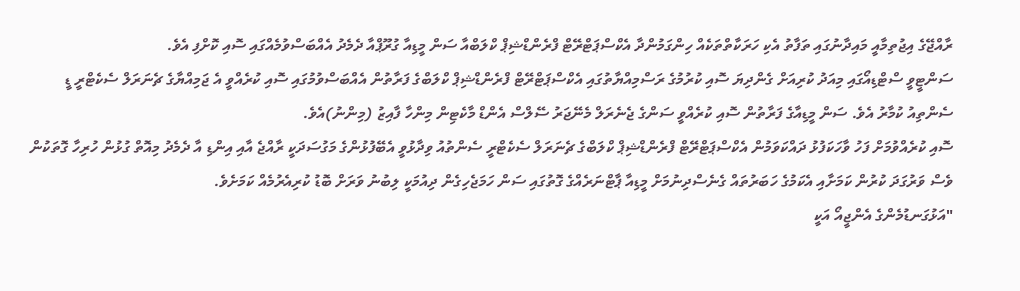ރާއްޖޭގެ އިޖުތިމާއީ މައިދާނުގައި ތަފާތު އެކި ހަރަކާތްތަކެއް ހިންގަމުންދާ އެކްސްޕަޓްރޭޓް ފްރެންޑްޝިޕް ކްލަބްއާ ސަން މީޑިއާ ގުރޫޕްއާ ދެމެދު އެއްބަސްވުމެއްގައި ސޮއި ކޮށްފި އެވެ.
ސަންޓީވީ ސްޓްޑިއޯގައި މިއަދު ކުރިއަށް ގެންދިޔަ ސޮއި ކުރުމުގެ ރަސްމިއްޔާތުގައި އެކްސްޕަޓްރޭޓް ފްރެންޑްޝިޕް ކްލަބްގެ ފަރާތުން އެއްބަސްވުމުގައި ސޮއި ކުރެއްވީ އެ ޖަމިއްޔާގެ ޗެނަރަލް ސެކެޓްރީ ޑީ ސެންތިއު ކުމާރު އެވެ. ސަން މީޑިއާގެ ފަރާތުން ސޮއި ކުރެއްވީ ސަންގެ ޖެނެރަލް މެނޭޖަރު ސޭލްސް އެންޑް މާކެޓިން މިންހާ ފާއިޒު (މިންނު)އެވެ.
ސޮއި ކުރެއްވުމަށް ފަހު ވާހަކަފުޅު ދައްކަވަމުން އެކްސްޕަޓްރޭޓް ފްރެންޑްޝިޕް ކްލަބްގެ ޗެނަރަލް ސެކެޓްރީ ސެންތުއު ވިދާޅުވީ އެބޭފުޅުންގެ މަގުސަދަކީ ރާއްޖެ އާއި އިންޑި އާ ދެމެދު މިއޮތް ގުޅުން ހުރިހާ ގޮތަކުން ވެސް ވަރުގަދަ ކުރުން ކަމަށާއި އެކަމުގެ ހަބަރުތައް ގެނެސްދިނުމަށް މީޑިއާ ޕާޓްނަރެއްގެ ގޮތުގައި ސަން ހަމަޖެހިގެން ދިއުމަކީ ލިބުނު ވަރަށް ބޮޑު ކުރިއެރުމެއް ކަމަށެވެ.
"އަޅުގަނޑުމެންގެ އެންޖީއޯ އަކީ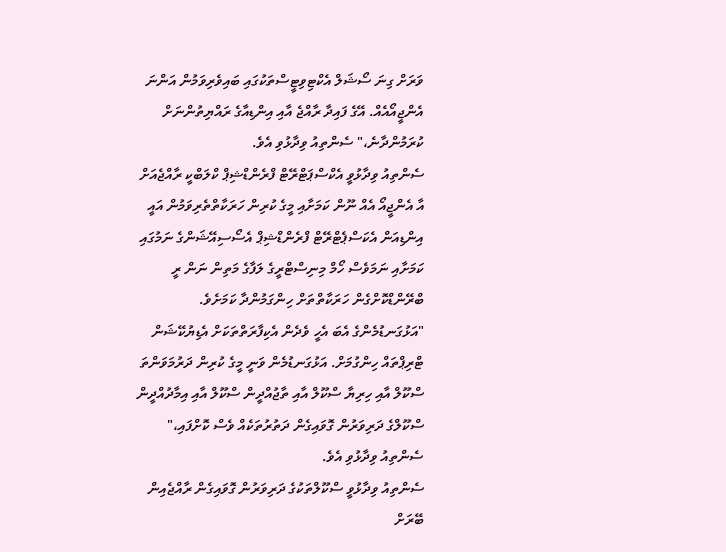ވަރަށް ގިނަ ސޯޝަލް އެކްޓިވިޓީސްތަކުގައި ބައިވެރިވަމުން އަންނަ އެންޖީއޯއެއް. އޭގެ ފައިދާ ރާއްޖެ އާއި އިންޑިއާގެ ރައްޔިތުންނަށް ކުރަމުންދާނެ،" ސެންތިއު ވިދާޅުވި އެވެ.
ސެންތިއު ވިދާޅުވީ އެކްސްޕަޓްރޭޓް ފްރެންޑްޝިޕް ކްލަބްކީ ރާއްޖެއަށް އާ އެންޖީއޯ އެއް ނޫން ކަމަށާއި މީގެ ކުރިން ހަރަކާތްތެރިވަމުން އައީ އިންޑިއަން އެކަސްޕެޓްރޭޓް ފްރެންޑްޝިޕް އެސޯސިއޭޝަންގެ ނަމުގައި ކަމަށާއި ނަމަވެސް ހޯމް މިނިސްޓްރީގެ ލަފާގެ މަތިން ނަން ރީ ބްރޭންޑްކޮށްގެން ހަރަކާތްތަށް ހިންގަމުންދާ ކަމަށެވެ.
"އަޅުގަނޑުމެންގެ އެބަ އެހީ ވެދެން އެކިފާރަތްތަކަށް އެޑިޔުކޭޝަން ޓްރިޕްތައް ހިންގުމަށް. އަޅުގަނޑުމެން ވަނީ މީގެ ކުރިން ދަރުމަވަންތަ ސްކޫލް އާއި ހިރިޔާ ސްކޫލް އާއި ތާޖުއްދީން ސްކޫލް އާއި އިމާދުއްދީން ސްކޫލްގެ ދަރިވަރުން ގޮވައިގެން ދަތުރުތަކެއް ވެސް ކޮށްފައި،" ސެންތިއު ވިދާޅުވި އެވެ.
ސެންތިއު ވިދާޅުވީ ސްކޫލްތަކުގެ ދަރިވަރުން ގޮވައިގެން ރާއްޖެއިން ބޭރަށް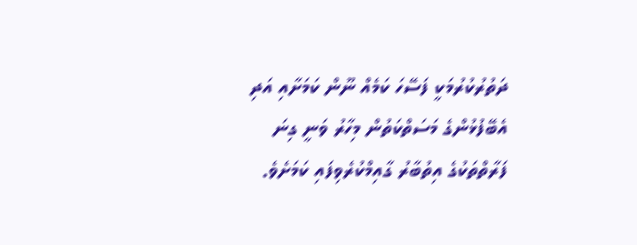ދަތުރުކުރުމަކީ ފަސޭހަ ކަމެއް ނޫން ކަމަށާއި އަދި އެބޭފުޅުންގެ މަސަތްކަތުން މިހާރު ވަނީ ގިނަ ފަރާތްތަކުގެ އިތުބާރު ގާއިމްކުރެވިފައި ކަމަށެވެ.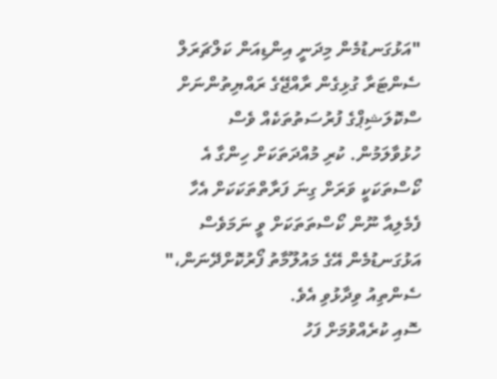"އަޅުގަނޑުމެން މިދަނީ އިންޑިއަން ކަލްޗަރަލް ސެންޓަރާ ގުޅިގެން ރާއްޖޭގެ ރައްޔިތުންނަށް ސްކޮލަޝިޕްގެ ފުރުސަތުތަކެއް ވެސް ހުޅުވާލަމުން. ކުރި މުއްދަތަކަށް ހިންގާ އެ ކޯސްތަކަކީ ވަރަށް ގިނަ ފަރާތްތަކަކަށް އެހާ ފެމެލިއާ ނޫން ކޯސްތަތަކަށް ވީ ނަމަވެސް އަޅުގަނޑުމެން އޭގެ މައުލޫމާތު ފޯރުކޮށްދޭނަން،" ސެންތިއު ވިދާޅުވި އެވެ.
ސޮއި ކުރެއްވުމަށް ފަހު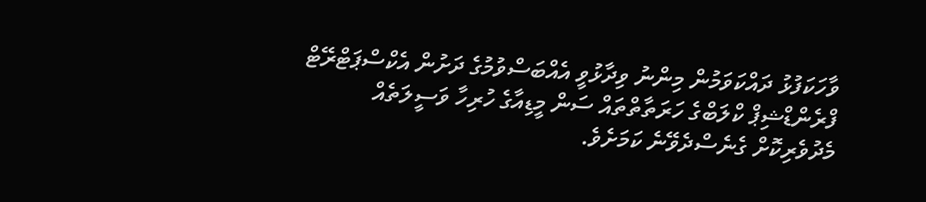ވާހަކަފުޅު ދައްކަވަމުން މިންނު ވިދާޅުވީ އެއްބަސްވުމުގެ ދަށުން އެކްސްޕަޓްރޭޓް ފްރެންޑްޝިޕް ކްލަބްގެ ހަރަތާތްތައް ސަން މީޑިއާގެ ހުރިހާ ވަސީލަތެއް މެދުވެރިކޮށް ގެނެސްދެވޭނެ ކަމަށެވެ.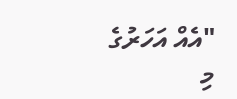"އެއް އަހަރުގެ މި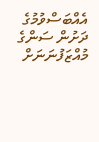އެއްބަސްވުމުގެ ދަށުން ސަންގެ މުއްޒަފުނަނަށް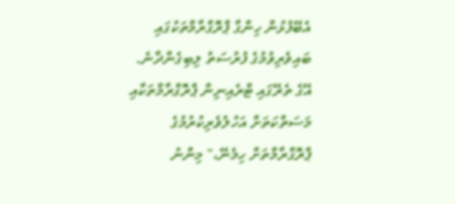އެބޭފުޅުން ހިންގާ ޕްރޮގްރާމްތަކުގައި ބައިވެރިވުމުގެ ފުރުސަތު ލިބިގެންދާނެ. އޭގެ ތެރޭގައި ޓްރެއިނިން ޕްރޮގްރާމްތަކާއި މަސަތްކަތަށް އަހުލުވެރިކުރުމުގެ ޕްރޮގްރާމްތަށް ހިމެނޭ،" މިންނު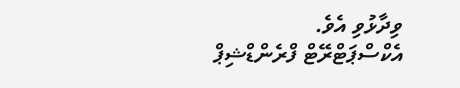ވިދާޅުވި އެވެ.
އެކްސްޕަޓްރޭޓް ފްރެންޑްޝިޕް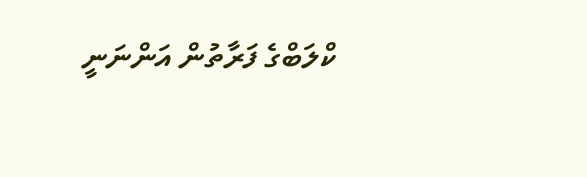ކްލަބްގެ ފަރާތުން އަންނަނީ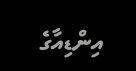އިންޑިއާގެ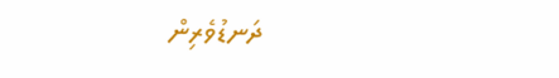ދަނޑުވެރިން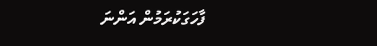ފާހަގަކުރަމުން އަންނަ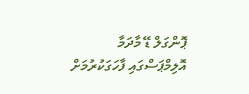ޕޮންގަލް ޑޭ މާދަމާ އޮލިމްޕަސްގައި ފާހަގަކުރުމަށް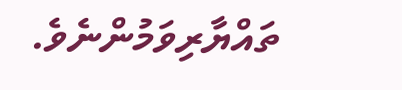ތައްޔާރިވަމުންނެވެ.